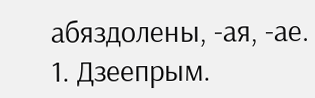абяздолены, -ая, -ае.
1. Дзеепрым.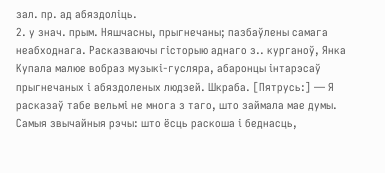зал. пр. ад абяздоліць.
2. у знач. прым. Няшчасны, прыгнечаны; пазбаўлены самага неабходнага. Расказваючы гісторыю аднаго з.. курганоў, Янка Купала малюе вобраз музыкі-гусляра, абаронцы інтарэсаў прыгнечаных і абяздоленых людзей. Шкраба. [Пятрусь:] — Я расказаў табе вельмі не многа з таго, што займала мае думы. Самыя звычайныя рэчы: што ёсць раскоша і беднасць,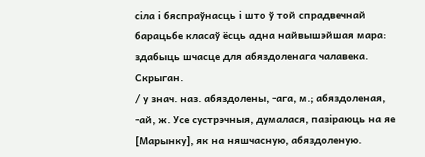сіла і бяспраўнасць і што ў той спрадвечнай барацьбе класаў ёсць адна найвышэйшая мара: здабыць шчасце для абяздоленага чалавека. Скрыган.
/ у знач. наз. абяздолены, -ага, м.; абяздоленая, -ай, ж. Усе сустрэчныя, думалася, пазіраюць на яе [Марынку], як на няшчасную, абяздоленую.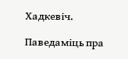Хадкевіч.

Паведаміць пра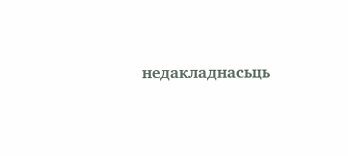недакладнасьць